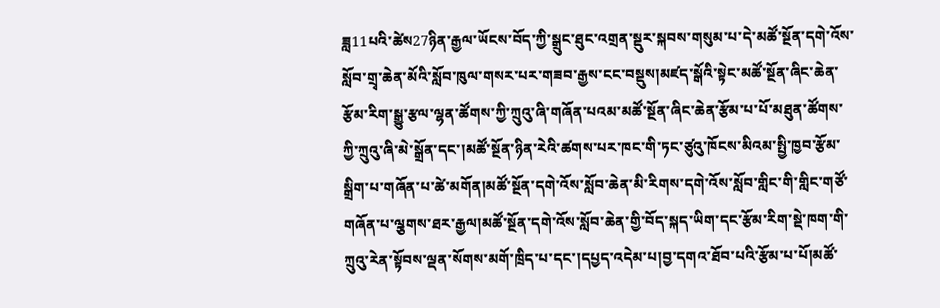ཟླ11པའི་ཚེས27ཉིན་རྒྱལ་ཡོངས་བོད་ཀྱི་སྒྲུང་ཐུང་འགྲན་སྡུར་སྐབས་གསུམ་པ་དེ་མཚོ་སྔོན་དགེ་འོས་སློབ་གྲྭ་ཆེན་མོའི་སློབ་ཁུལ་གསར་པར་གཟབ་རྒྱས་ངང་བསྡུས།མཛད་སྒོའི་སྟེང་མཚོ་སྔོན་ཞིང་ཆེན་རྩོམ་རིག་སྒྱུ་རྩལ་ལྷན་ཚོགས་ཀྱི་ཀྲུའུ་ཞི་གཞོན་པའམ་མཚོ་སྔོན་ཞིང་ཆེན་རྩོམ་པ་པོ་མཐུན་ཚོགས་ཀྱི་ཀྲུའུ་ཞི་མེ་སྒྲོན་དང་།མཚོ་སྔོན་ཉིན་རེའི་ཚགས་པར་ཁང་གི་ཏང་ཙུའུ་ཁོངས་མིའམ་སྤྱི་ཁྱབ་རྩོམ་སྒྲིག་པ་གཞོན་པ་ཚེ་མགོན།མཚོ་སྔོན་དགེ་འོས་སློབ་ཆེན་མི་རིགས་དགེ་འོས་སློབ་གླིང་གི་གླིང་གཙོ་གཞོན་པ་ལྕགས་ཐར་རྒྱལ།མཚོ་སྔོན་དགེ་འོས་སློབ་ཆེན་གྱི་བོད་སྐད་ཡིག་དང་རྩོམ་རིག་སྡེ་ཁག་གི་ཀྲུའུ་རེན་སྟོབས་ལྡན་སོགས་མགོ་ཁྲིད་པ་དང་།དཔྱད་འདེམ་པ།བྱ་དགའ་ཐོབ་པའི་རྩོམ་པ་པོ།མཚོ་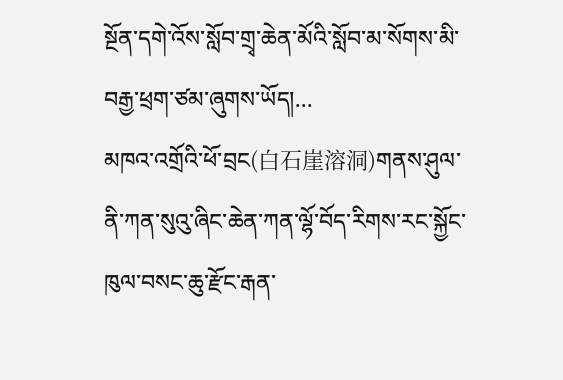སྔོན་དགེ་འོས་སློབ་གྲྭ་ཆེན་མོའི་སློབ་མ་སོགས་མི་བརྒྱ་ཕྲག་ཙམ་ཞུགས་ཡོད།...
མཁའ་འགྲོའི་ཕོ་བྲང(白石崖溶洞)གནས་ཤུལ་ནི་ཀན་སུའུ་ཞིང་ཆེན་ཀན་ལྷོ་བོད་རིགས་རང་སྐྱོང་ཁུལ་བསང་ཆུ་རྫོང་རྒན་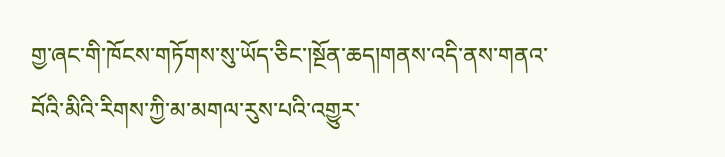གྱ་ཞང་གི་ཁོངས་གཏོགས་སུ་ཡོད་ཅིང་།སྔོན་ཆད།གནས་འདི་ནས་གནའ་བོའི་མིའི་རིགས་ཀྱི་མ་མགལ་རུས་པའི་འགྱུར་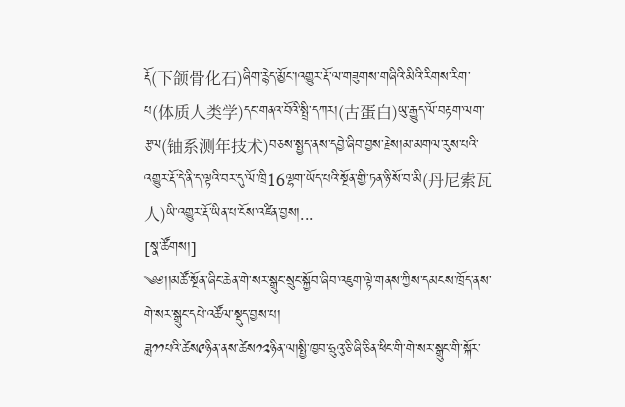རྡོ(下颌骨化石)ཞིག་རྙེད་མྱོང་།འགྱུར་རྡོ་ལ་གཟུགས་གཞིའི་མིའི་རིགས་རིག་པ(体质人类学)དང་གནའ་བོའི་སྤྲི་དཀར།(古蛋白)ཡུ་རྒྱུད་ལོ་བརྟག་ལག་རྩལ(铀系测年技术)བཅས་སྤྱད་ནས་དབྱེ་ཞིབ་བྱས་རྗེས།མ་མགལ་རུས་པའི་འགྱུར་རྡོ་དེ་ནི་ད་ལྟའི་བར་དུ་ལོ་ཁྲི16ལྷག་ཡོད་པའི་སྔོན་གྱི་ཏན་ཉི་སོ་བ་མི(丹尼索瓦人)ཡི་འགྱུར་རྡོ་ཡིན་པ་ངོས་འཛིན་བྱས།...
[སྣ་ཚོགས།]
༄༅།།མཚོ་སྔོན་ཞིང་ཆེན་གེ་སར་སྒྲུང་སྲུང་སྐྱོབ་ཞིབ་འཇུག་ལྟེ་གནས་ཀྱིས་དམངས་ཁྲོད་ནས་གེ་སར་སྒྲུང་དཔེ་འཚོལ་སྡུད་བྱས་པ།
ཟླ༡༡པའི་ཚེས༩ཉིན་ནས་ཚེས༡༢ཉིན་ལ།སྤྱི་ཁྱབ་ཧྲུའུ་ཅི་ཞི་ཅིན་ཕིང་གི་གེ་སར་སྒྲུང་གི་སྐོར་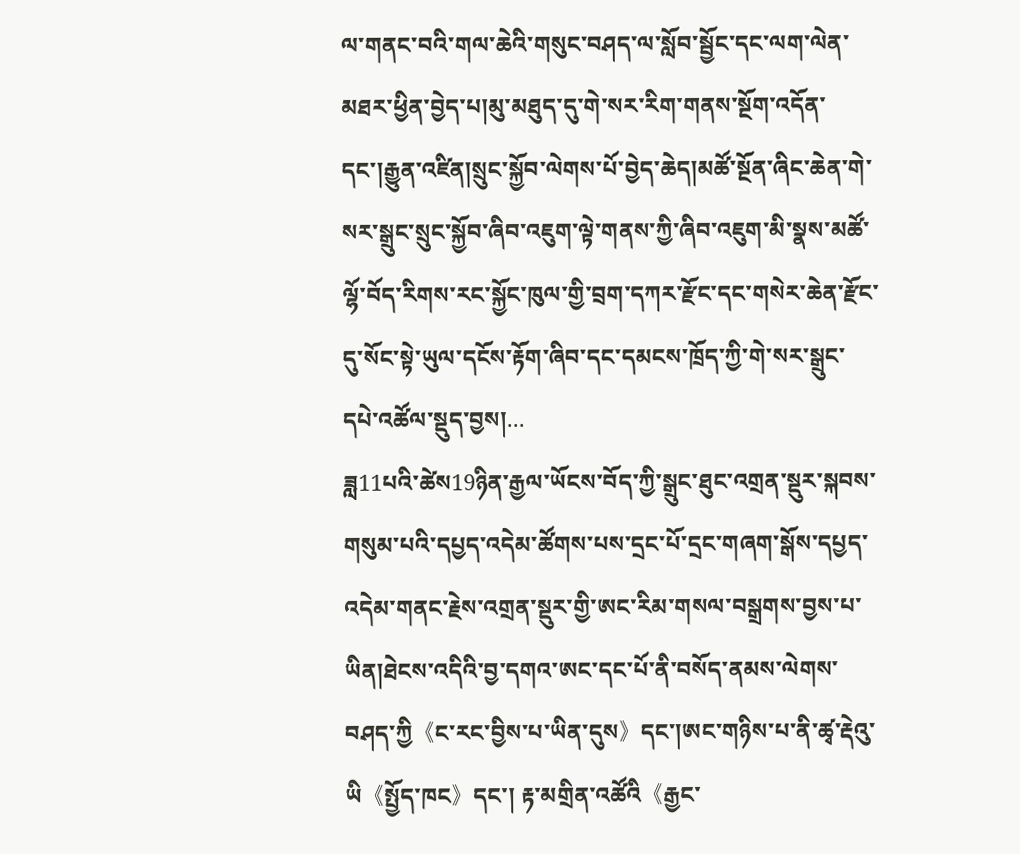ལ་གནང་བའི་གལ་ཆེའི་གསུང་བཤད་ལ་སློབ་སྦྱོང་དང་ལག་ལེན་མཐར་ཕྱིན་བྱེད་པ།མུ་མཐུད་དུ་གེ་སར་རིག་གནས་སྔོག་འདོན་དང་།རྒྱུན་འཛིན།སྲུང་སྐྱོབ་ལེགས་པོ་བྱེད་ཆེད།མཚོ་སྔོན་ཞིང་ཆེན་གེ་སར་སྒྲུང་སྲུང་སྐྱོབ་ཞིབ་འཇུག་ལྟེ་གནས་ཀྱི་ཞིབ་འཇུག་མི་སྣས་མཚོ་ལྷོ་བོད་རིགས་རང་སྐྱོང་ཁུལ་གྱི་བྲག་དཀར་རྫོང་དང་གསེར་ཆེན་རྫོང་དུ་སོང་སྟེ་ཡུལ་དངོས་རྟོག་ཞིབ་དང་དམངས་ཁྲོད་ཀྱི་གེ་སར་སྒྲུང་དཔེ་འཚོལ་སྡུད་བྱས།...
ཟླ11པའི་ཚེས19ཉིན་རྒྱལ་ཡོངས་བོད་ཀྱི་སྒྲུང་ཐུང་འགྲན་སྡུར་སྐབས་གསུམ་པའི་དཔྱད་འདེམ་ཚོགས་པས་དྲང་པོ་དྲང་གཞག་སྒོས་དཔྱད་འདེམ་གནང་རྗེས་འགྲན་སྡུར་གྱི་ཨང་རིམ་གསལ་བསྒྲགས་བྱས་པ་ཡིན།ཐེངས་འདིའི་བྱ་དགའ་ཨང་དང་པོ་ནི་བསོད་ནམས་ལེགས་བཤད་ཀྱི《ང་རང་བྱིས་པ་ཡིན་དུས》དང་།ཨང་གཉིས་པ་ནི་ཚྭ་རྡེའུ་ཡི《སྤྱོད་ཁང》དང་། རྟ་མགྲིན་འཚོའི《རྒྱང་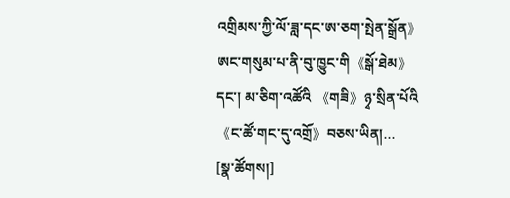འགྲིམས་ཀྱི་ལོ་ཟླ་དང་ཨ་ཅག་སྤེན་སྒྲོན》 ཨང་གསུམ་པ་ནི་བུ་ཁྱུང་གི《སྒོ་ཐེམ》དང་། མ་ཅིག་འཚོའི 《གཟི》ཉྭ་སྲིན་པོའི《ང་ཚོ་གང་དུ་འགྲོ》བཅས་ཡིན།...
[སྣ་ཚོགས།]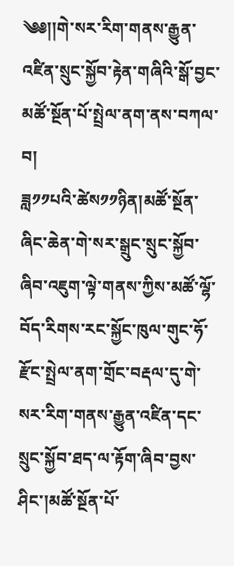༄༅།།གེ་སར་རིག་གནས་རྒྱུན་འཛིན་སྲུང་སྐྱོབ་རྟེན་གཞིའི་སྒོ་བྱང་མཚོ་སྔོན་པོ་སྤྲེལ་ནག་ནས་བཀལ་བ།
ཟླ༡༡པའི་ཚེས༡༡ཉིན།མཚོ་སྔོན་ཞིང་ཆེན་གེ་སར་སྒྲུང་སྲུང་སྐྱོབ་ཞིབ་འཇུག་ལྟེ་གནས་ཀྱིས་མཚོ་ལྷོ་བོད་རིགས་རང་སྐྱོང་ཁུལ་གུང་ཧོ་རྫོང་སྤྲེལ་ནག་གྲོང་བརྡལ་དུ་གེ་སར་རིག་གནས་རྒྱུན་འཛིན་དང་སྲུང་སྐྱོབ་ཐད་ལ་རྟོག་ཞིབ་བྱས་ཤིང་།མཚོ་སྔོན་པོ་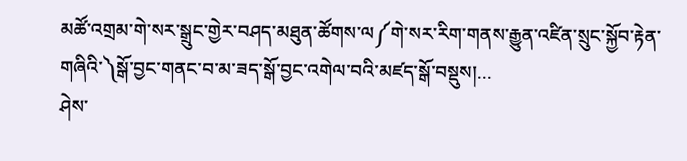མཚོ་འགྲམ་གེ་སར་སྒྲུང་གྱེར་བཤད་མཐུན་ཚོགས་ལ༼གེ་སར་རིག་གནས་རྒྱུན་འཛིན་སྲུང་སྐྱོབ་རྟེན་གཞིའི་༽སྒོ་བྱང་གནང་བ་མ་ཟད་སྒོ་བྱང་འགེལ་བའི་མཛད་སྒོ་བསྡུས།...
ཤེས་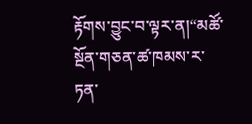རྟོགས་བྱུང་བ་ལྟར་ན།“མཚོ་སྔོན་གཅན་ཚ་ཁམས་ར་ཏན་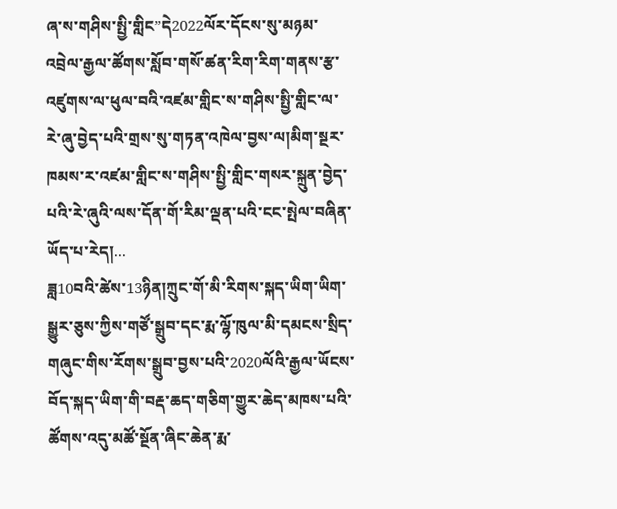ཞ་ས་གཤིས་སྤྱི་གླིང”དེ2022ལོར་དོངས་སུ་མཉམ་འབྲེལ་རྒྱལ་ཚོགས་སློབ་གསོ་ཚན་རིག་རིག་གནས་རྩ་འཛུགས་ལ་ཕུལ་བའི་འཛམ་གླིང་ས་གཤིས་སྤྱི་གླིང་ལ་རེ་ཞུ་བྱེད་པའི་གྲས་སུ་གཏན་འཁེལ་བྱས་ལ།མིག་སྔར་ཁམས་ར་འཛམ་གླིང་ས་གཤིས་སྤྱི་གླིང་གསར་སྐྲུན་བྱེད་པའི་རེ་ཞུའི་ལས་དོན་གོ་རིམ་ལྡན་པའི་ངང་སྤེལ་བཞིན་ཡོད་པ་རེད།...
ཟླ10བའི་ཚེས་13ཉིན།ཀྲུང་གོ་མི་རིགས་སྐད་ཡིག་ཡིག་སྒྱུར་ཅུས་ཀྱིས་གཙོ་སྒྲུབ་དང་རྨ་ལྷོ་ཁུལ་མི་དམངས་སྲིད་གཞུང་གིས་རོགས་སྒྲུབ་བྱས་པའི་2020ལོའི་རྒྱལ་ཡོངས་བོད་སྐད་ཡིག་གི་བརྡ་ཆད་གཅིག་གྱུར་ཆེད་མཁས་པའི་ཚོགས་འདུ་མཚོ་སྔོན་ཞིང་ཆེན་རྨ་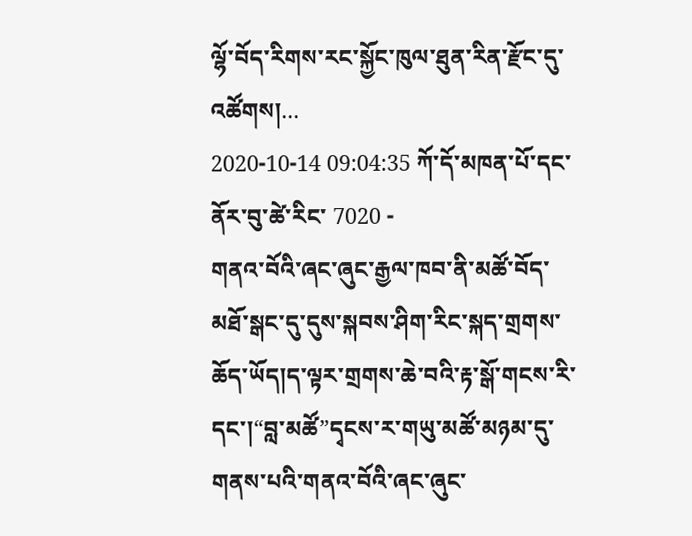ལྷོ་བོད་རིགས་རང་སྐྱོང་ཁུལ་ཐུན་རིན་རྫོང་དུ་འཚོགས།...
2020-10-14 09:04:35 ཀོ་དོ་མཁན་པོ་དང་ནོར་བུ་ཚེ་རིང་ 7020 -
གནའ་བོའི་ཞང་ཞུང་རྒྱལ་ཁབ་ནི་མཚོ་བོད་མཐོ་སྒང་དུ་དུས་སྐབས་ཤིག་རིང་སྐད་གྲགས་ཆོད་ཡོད།ད་ལྟར་གྲགས་ཆེ་བའི་རྟ་སྒོ་གངས་རི་དང་།“བླ་མཚོ”དྭངས་ར་གཡུ་མཚོ་མཉམ་དུ་གནས་པའི་གནའ་བོའི་ཞང་ཞུང་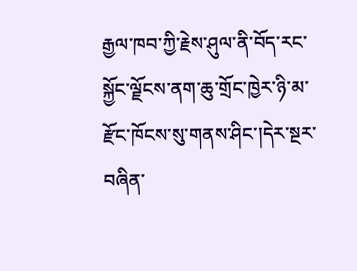རྒྱལ་ཁབ་ཀྱི་རྗེས་ཤུལ་ནི་བོད་རང་སྐྱོང་ལྗོངས་ནག་ཆུ་གྲོང་ཁྱེར་ཉི་མ་རྫོང་ཁོངས་སུ་གནས་ཤིང་།དེར་སྔར་བཞིན་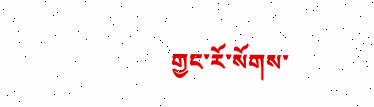གྱང་རོ་སོགས་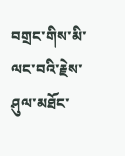བགྲང་གིས་མི་ལང་བའི་རྗེས་ཤུལ་མཐོང་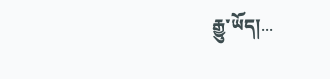རྒྱུ་ཡོད།...